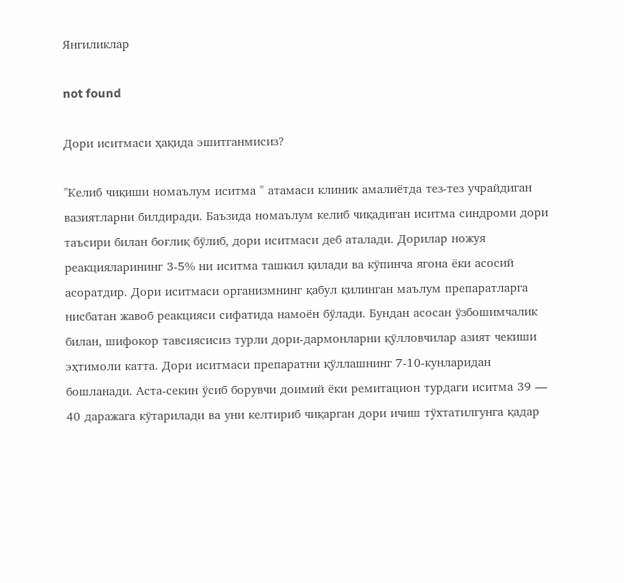Янгиликлар

not found

Дори иситмаси ҳақида эшитганмисиз?

"Келиб чиқиши номаълум иситма " атамаси клиник амалиётда тез-тез учрайдиган вазиятларни билдиради. Баъзида номаълум келиб чиқадиган иситма синдроми дори таъсири билан боғлиқ бўлиб, дори иситмаси деб аталади. Дорилар ножуя реакцияларининг 3-5% ни иситма ташкил қилади ва кўпинча ягона ёки асосий асоратдир. Дори иситмаси организмнинг қабул қилинган маълум препаратларга нисбатан жавоб реакцияси сифатида намоён бўлади. Бундан асосан ўзбошимчалик билан, шифокор тавсиясисиз турли дори-дармонларни қўлловчилар азият чекиши эҳтимоли катта. Дори иситмаси препаратни қўллашнинг 7-10-кунларидан бошланади. Аста-секин ўсиб борувчи доимий ёки ремитацион турдаги иситма 39 — 40 даражага кўтарилади ва уни келтириб чиқарган дори ичиш тўхтатилгунга қадар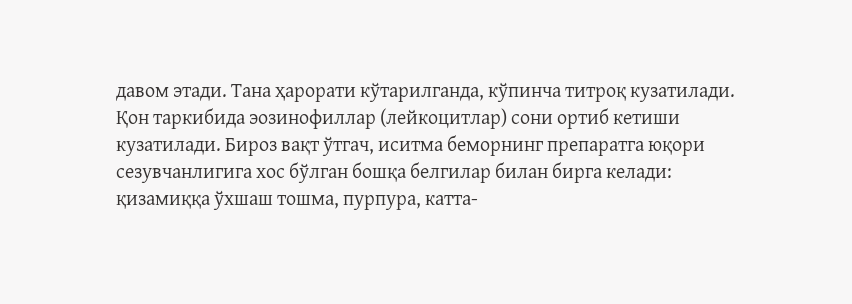давом этади. Тана ҳарорати кўтарилганда, кўпинча титроқ кузатилади. Қон таркибида эозинофиллар (лейкоцитлар) сони ортиб кетиши кузатилади. Бироз вақт ўтгач, иситма беморнинг препаратга юқори сезувчанлигига хос бўлган бошқа белгилар билан бирга келади: қизамиққа ўхшаш тошма, пурпура, катта-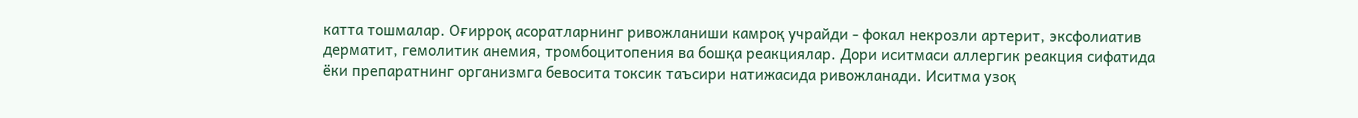катта тошмалар. Оғирроқ асоратларнинг ривожланиши камроқ учрайди - фокал некрозли артерит, эксфолиатив дерматит, гемолитик анемия, тромбоцитопения ва бошқа реакциялар. Дори иситмаси аллергик реакция сифатида ёки препаратнинг организмга бевосита токсик таъсири натижасида ривожланади. Иситма узоқ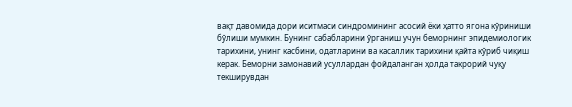вақт давомида дори иситмаси синдромининг асосий ёки ҳатто ягона кўриниши бўлиши мумкин. Бунинг сабабларини ўрганиш учун беморнинг эпидемиологик тарихини, унинг касбини, одатларини ва касаллик тарихини қайта кўриб чиқиш керак. Беморни замонавий усуллардан фойдаланган ҳолда такрорий чуқу текширувдан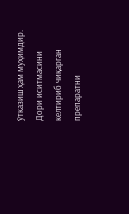ўтказиш ҳам муҳимдир. Дори иситмасини келтириб чиқарган препаратни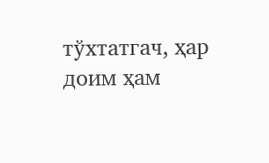тўхтатгач, ҳар доим ҳам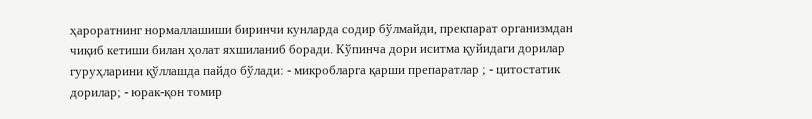ҳароратнинг нормаллашиши биринчи кунларда содир бўлмайди, прекпарат организмдан чиқиб кетиши билан ҳолат яхшиланиб боради. Кўпинча дори иситма қуйидаги дорилар гуруҳларини қўллашда пайдо бўлади: - микробларга қарши препаратлар ; - цитостатик дорилар; - юрак-қон томир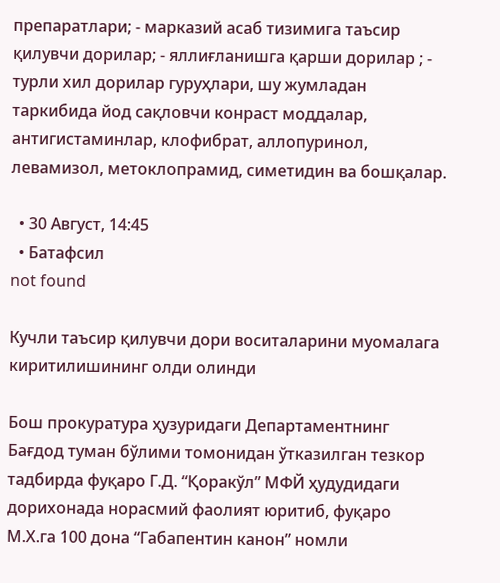препаратлари; - марказий асаб тизимига таъсир қилувчи дорилар; - яллиғланишга қарши дорилар ; - турли хил дорилар гуруҳлари, шу жумладан таркибида йод сақловчи конраст моддалар, антигистаминлар, клофибрат, аллопуринол, левамизол, метоклопрамид, симетидин ва бошқалар.

  • 30 Август, 14:45
  • Батафсил
not found

Кучли таъсир қилувчи дори воситаларини муомалага киритилишининг олди олинди

Бош прокуратура ҳузуридаги Департаментнинг Бағдод туман бўлими томонидан ўтказилган тезкор тадбирда фуқаро Г.Д. “Қоракўл” МФЙ ҳудудидаги дорихонада норасмий фаолият юритиб, фуқаро М.Х.га 100 дона “Габапентин канон” номли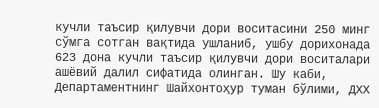кучли таъсир қилувчи дори воситасини 250 минг сўмга сотган вақтида ушланиб, ушбу дорихонада 623 дона кучли таъсир қилувчи дори воситалари ашёвий далил сифатида олинган. Шу каби, Департаментнинг Шайхонтоҳур туман бўлими, ДХХ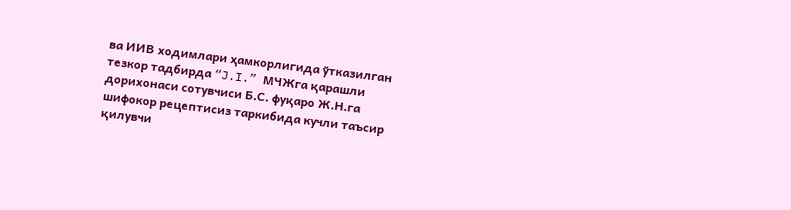ва ИИВ ходимлари ҳамкорлигида ўтказилган тезкор тадбирда “J.I.” МЧЖга қарашли дорихонаси сотувчиси Б.С. фуқаро Ж.Н.га шифокор рецептисиз таркибида кучли таъсир қилувчи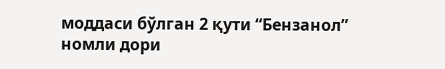моддаси бўлган 2 қути “Бензанол” номли дори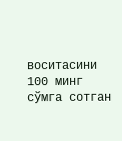воситасини 100 минг сўмга сотган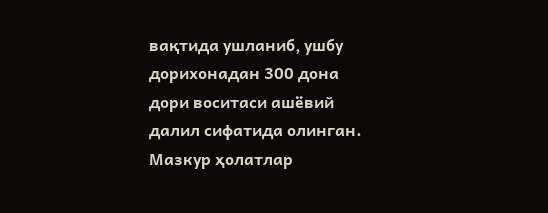вақтида ушланиб, ушбу дорихонадан 300 дона дори воситаси ашёвий далил сифатида олинган. Мазкур ҳолатлар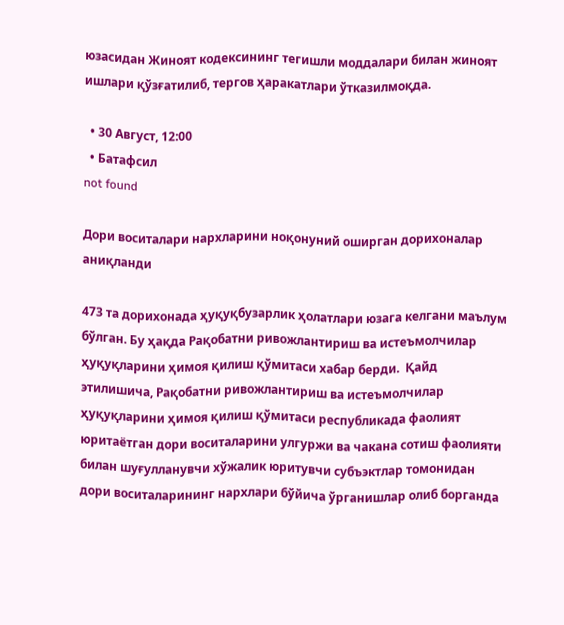юзасидан Жиноят кодексининг тегишли моддалари билан жиноят ишлари қўзғатилиб, тергов ҳаракатлари ўтказилмоқда.

  • 30 Август, 12:00
  • Батафсил
not found

Дори воситалари нархларини ноқонуний оширган дорихоналар аниқланди

473 та дорихонада ҳуқуқбузарлик ҳолатлари юзага келгани маълум бўлган. Бу ҳақда Рақобатни ривожлантириш ва истеъмолчилар ҳуқуқларини ҳимоя қилиш қўмитаси хабар берди.  Қайд этилишича, Рақобатни ривожлантириш ва истеъмолчилар ҳуқуқларини ҳимоя қилиш қўмитаси республикада фаолият юритаётган дори воситаларини улгуржи ва чакана сотиш фаолияти билан шуғулланувчи хўжалик юритувчи субъэктлар томонидан дори воситаларининг нархлари бўйича ўрганишлар олиб борганда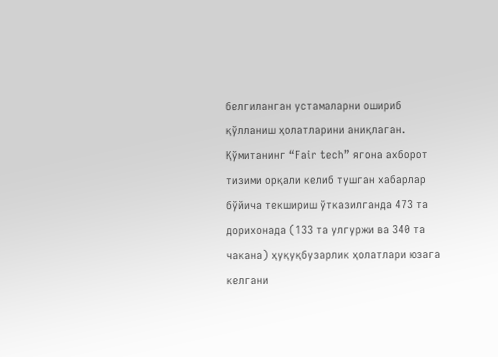белгиланган устамаларни ошириб қўлланиш ҳолатларини аниқлаган. Қўмитанинг “Fair tech” ягона ахборот тизими орқали келиб тушган хабарлар бўйича текшириш ўтказилганда 473 та дорихонада (133 та улгуржи ва 340 та чакана) ҳуқуқбузарлик ҳолатлари юзага келгани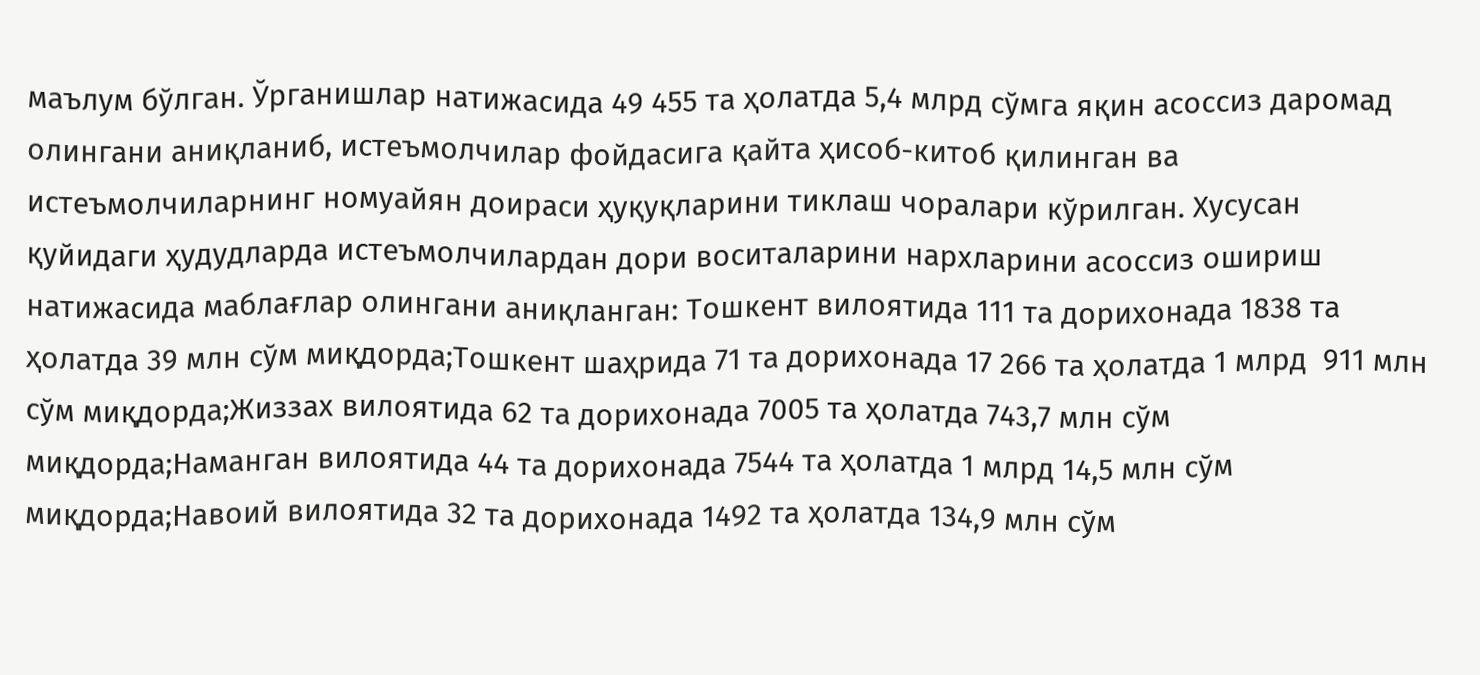маълум бўлган. Ўрганишлар натижасида 49 455 та ҳолатда 5,4 млрд сўмга яқин асоссиз даромад олингани аниқланиб, истеъмолчилар фойдасига қайта ҳисоб-китоб қилинган ва истеъмолчиларнинг номуайян доираси ҳуқуқларини тиклаш чоралари кўрилган. Хусусан қуйидаги ҳудудларда истеъмолчилардан дори воситаларини нархларини асоссиз ошириш натижасида маблағлар олингани аниқланган: Тошкент вилоятида 111 та дорихонада 1838 та ҳолатда 39 млн сўм миқдорда;Тошкент шаҳрида 71 та дорихонада 17 266 та ҳолатда 1 млрд  911 млн сўм миқдорда;Жиззах вилоятида 62 та дорихонада 7005 та ҳолатда 743,7 млн сўм миқдорда;Наманган вилоятида 44 та дорихонада 7544 та ҳолатда 1 млрд 14,5 млн сўм миқдорда;Навоий вилоятида 32 та дорихонада 1492 та ҳолатда 134,9 млн сўм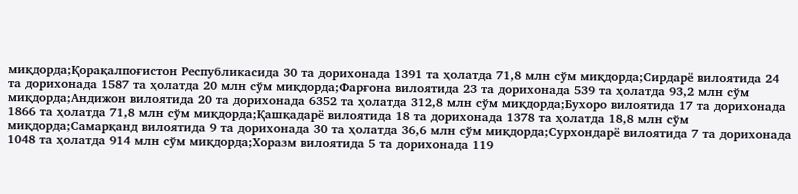миқдорда;Қорақалпоғистон Республикасида 30 та дорихонада 1391 та ҳолатда 71,8 млн сўм миқдорда;Сирдарё вилоятида 24 та дорихонада 1587 та ҳолатда 20 млн сўм миқдорда;Фарғона вилоятида 23 та дорихонада 539 та ҳолатда 93,2 млн сўм миқдорда;Андижон вилоятида 20 та дорихонада 6352 та ҳолатда 312,8 млн сўм миқдорда;Бухоро вилоятида 17 та дорихонада 1866 та ҳолатда 71,8 млн сўм миқдорда;Қашқадарё вилоятида 18 та дорихонада 1378 та ҳолатда 18,8 млн сўм миқдорда;Самарқанд вилоятида 9 та дорихонада 30 та ҳолатда 36,6 млн сўм миқдорда;Сурхондарё вилоятида 7 та дорихонада 1048 та ҳолатда 914 млн сўм миқдорда;Хоразм вилоятида 5 та дорихонада 119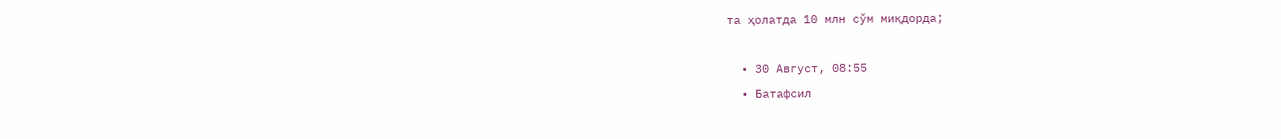та ҳолатда 10 млн сўм миқдорда;

  • 30 Август, 08:55
  • Батафсил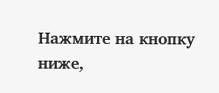Нажмите на кнопку ниже,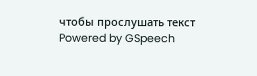чтобы прослушать текст Powered by GSpeech